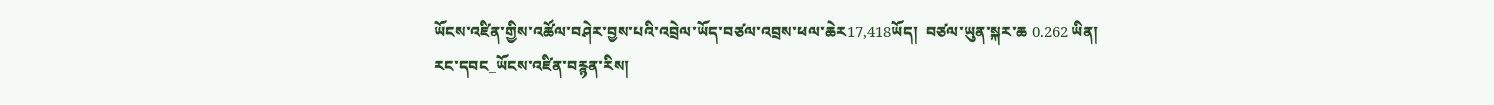ཡོངས་འཛིན་གྱིས་འཚོལ་བཤེར་བྱས་པའི་འབྲེལ་ཡོད་བཙལ་འབྲས་ཕལ་ཆེར17,418ཡོད།  བཙལ་ཡུན་སྐར་ཆ 0.262 ཡིན།
རང་དབང_ཡོངས་འཛིན་བརྙན་རིས།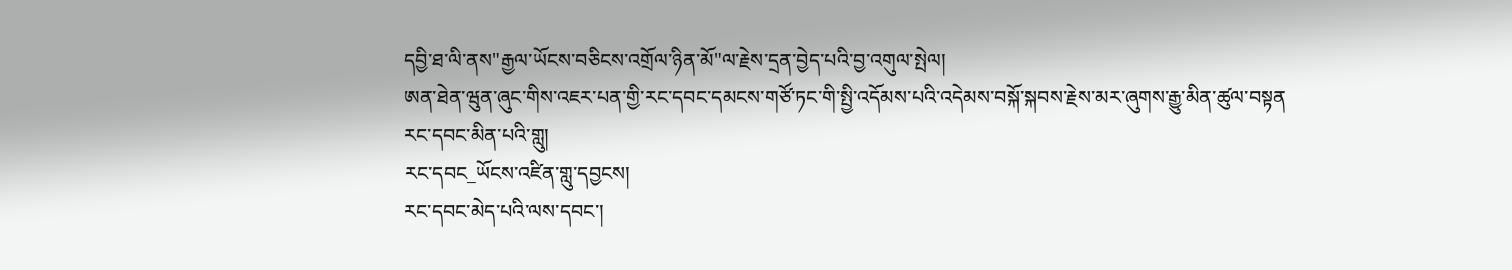དབྱི་ཐ་ལི་ནས"རྒྱལ་ཡོངས་བཅིངས་འགྲོལ་ཉིན་མོ"ལ་རྗེས་དྲན་བྱེད་པའི་བྱ་འགུལ་སྤེལ།
ཨན་ཐེན་ཝུན་ཞུང་གིས་འཇར་པན་གྱི་རང་དབང་དམངས་གཙོ་ཏང་གི་སྤྱི་འདོམས་པའི་འདེམས་བསྐོ་སྐབས་རྗེས་མར་ཞུགས་རྒྱུ་མིན་ཚུལ་བསྟན
རང་དབང་མིན་པའི་གླུ།
རང་དབང_ཡོངས་འཛིན་གླུ་དབྱངས།
རང་དབང་མེད་པའི་ལས་དབང་།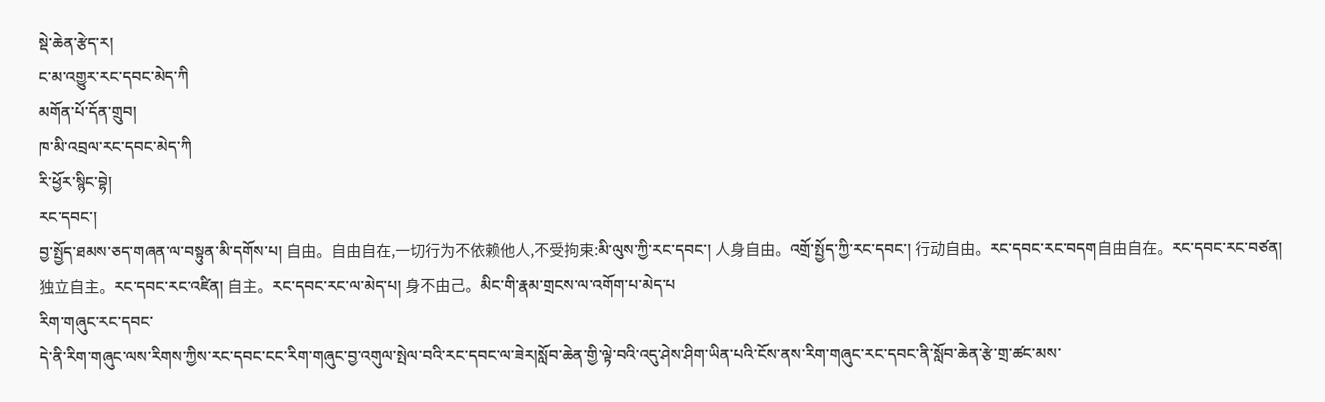སྡེ་ཆེན་རྩེད་ར།
ང་མ་འགྱུར་རང་དབང་མེད་ཀི
མགོན་པོ་དོན་གྲུབ།
ཁ་མི་འབྲལ་རང་དབང་མེད་ཀི
རི་ཕྱོར་སྙིང་བྷེ།
རང་དབང་།
བྱ་སྤྱོད་ཐམས་ཅད་གཞན་ལ་བསྟུན་མི་དགོས་པ། 自由。自由自在,一切行为不依赖他人,不受拘束:མི་ལུས་ཀྱི་རང་དབང་། 人身自由。འགྲོ་སྤྱོད་ཀྱི་རང་དབང་། 行动自由。རང་དབང་རང་བདག自由自在。རང་དབང་རང་བཙན། 独立自主。རང་དབང་རང་འཛིན། 自主。རང་དབང་རང་ལ་མེད་པ། 身不由己。མིང་གི་རྣམ་གྲངས་ལ་འགོག་པ་མེད་པ
རིག་གཞུང་རང་དབང་
དེ་ནི་རིག་གཞུང་ལས་རིགས་ཀྱིས་རང་དབང་ངང་རིག་གཞུང་བྱ་འགུལ་སྤེལ་བའི་རང་དབང་ལ་ཟེར།སློབ་ཆེན་གྱི་ལྟེ་བའི་འདུ་ཤེས་ཤིག་ཡིན་པའི་ངོས་ནས་རིག་གཞུང་རང་དབང་ནི་སློབ་ཆེན་རྩེ་གྲ་ཚང་མས་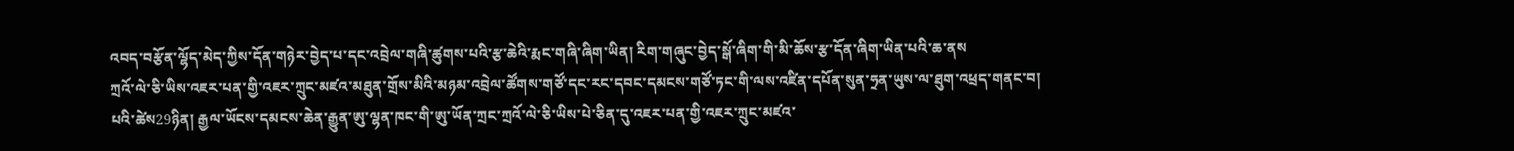འབད་བརྩོན་ལྷོད་མེད་ཀྱིས་དོན་གཉེར་བྱེད་པ་དང་འབྲེལ་གཞི་ཚུགས་པའི་རྩ་ཆེའི་རྨང་གཞི་ཞིག་ཡིན། རིག་གཞུང་བྱེད་སྒོ་ཞིག་གི་མི་ཆོས་རྩ་དོན་ཞིག་ཡིན་པའི་ཆ་ནས
ཀྲའོ་ལེ་ཅི་ཡིས་འཇར་པན་གྱི་འཇར་ཀྲུང་མཛའ་མཐུན་གྲོས་མིའི་མཉམ་འབྲེལ་ཚོགས་གཙོ་དང་རང་དབང་དམངས་གཙོ་ཏང་གི་ལས་འཛིན་དཔོན་སུན་ཧྲན་ཡུས་ལ་ཐུག་འཕྲད་གནང་བ།
པའི་ཚེས29ཉིན། རྒྱལ་ཡོངས་དམངས་ཆེན་རྒྱུན་ཨུ་ལྷན་ཁང་གི་ཨུ་ཡོན་ཀྲང་ཀྲའོ་ལེ་ཅི་ཡིས་པེ་ཅིན་དུ་འཇར་པན་གྱི་འཇར་ཀྲུང་མཛའ་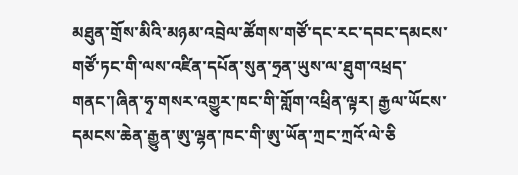མཐུན་གྲོས་མིའི་མཉམ་འབྲེལ་ཚོགས་གཙོ་དང་རང་དབང་དམངས་གཙོ་ཏང་གི་ལས་འཛིན་དཔོན་སུན་ཧྲན་ཡུས་ལ་ཐུག་འཕྲད་གནང་།ཞིན་ཧྭ་གསར་འགྱུར་ཁང་གི་གློག་འཕྲིན་ལྟར། རྒྱལ་ཡོངས་དམངས་ཆེན་རྒྱུན་ཨུ་ལྷན་ཁང་གི་ཨུ་ཡོན་ཀྲང་ཀྲའོ་ལེ་ཅི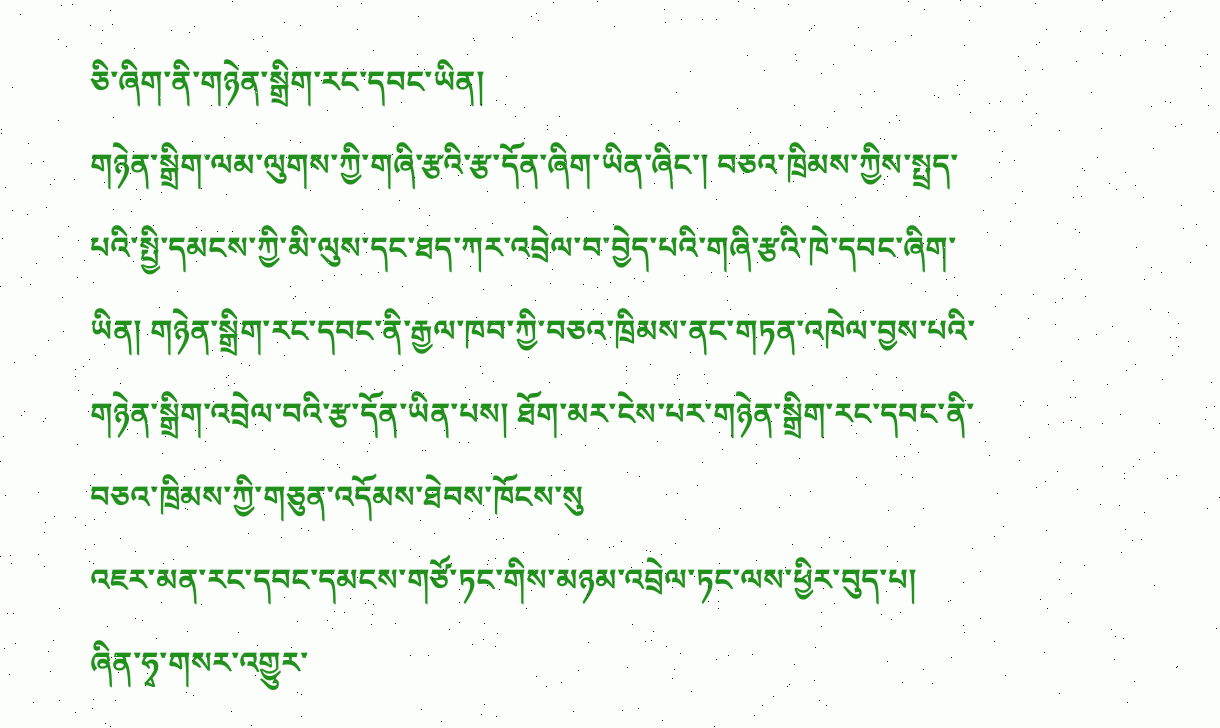ཅི་ཞིག་ནི་གཉེན་སྒྲིག་རང་དབང་ཡིན།
གཉེན་སྒྲིག་ལམ་ལུགས་ཀྱི་གཞི་རྩའི་རྩ་དོན་ཞིག་ཡིན་ཞིང་། བཅའ་ཁྲིམས་ཀྱིས་སྤྲད་པའི་སྤྱི་དམངས་ཀྱི་མི་ལུས་དང་ཐད་ཀར་འབྲེལ་བ་བྱེད་པའི་གཞི་རྩའི་ཁེ་དབང་ཞིག་ཡིན། གཉེན་སྒྲིག་རང་དབང་ནི་རྒྱལ་ཁབ་ཀྱི་བཅའ་ཁྲིམས་ནང་གཏན་འཁེལ་བྱས་པའི་གཉེན་སྒྲིག་འབྲེལ་བའི་རྩ་དོན་ཡིན་པས། ཐོག་མར་ངེས་པར་གཉེན་སྒྲིག་རང་དབང་ནི་བཅའ་ཁྲིམས་ཀྱི་གཅུན་འདོམས་ཐེབས་ཁོངས་སུ
འཇར་མན་རང་དབང་དམངས་གཙོ་ཏང་གིས་མཉམ་འབྲེལ་ཏང་ལས་ཕྱིར་བུད་པ།
ཞིན་ཧྭ་གསར་འགྱུར་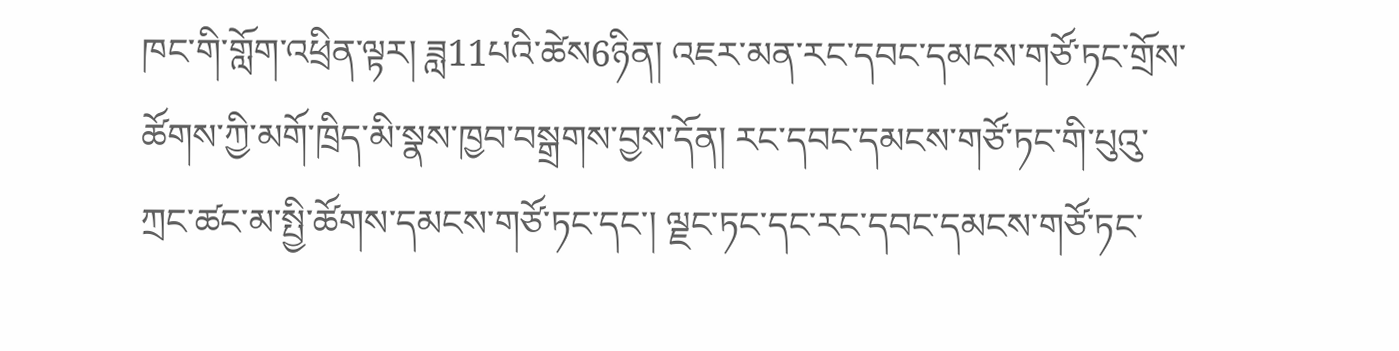ཁང་གི་གློག་འཕྲིན་ལྟར། ཟླ11པའི་ཚེས6ཉིན། འཇར་མན་རང་དབང་དམངས་གཙོ་ཏང་གྲོས་ཚོགས་ཀྱི་མགོ་ཁྲིད་མི་སྣས་ཁྱབ་བསྒྲགས་བྱས་དོན། རང་དབང་དམངས་གཙོ་ཏང་གི་པུའུ་ཀྲང་ཚང་མ་སྤྱི་ཚོགས་དམངས་གཙོ་ཏང་དང་། ལྗང་ཏང་དང་རང་དབང་དམངས་གཙོ་ཏང་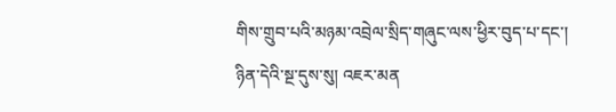གིས་གྲུབ་པའི་མཉམ་འབྲེལ་སྲིད་གཞུང་ལས་ཕྱིར་བུད་པ་དང་། ཉིན་དེའི་སྔ་དུས་སུ། འཇར་མན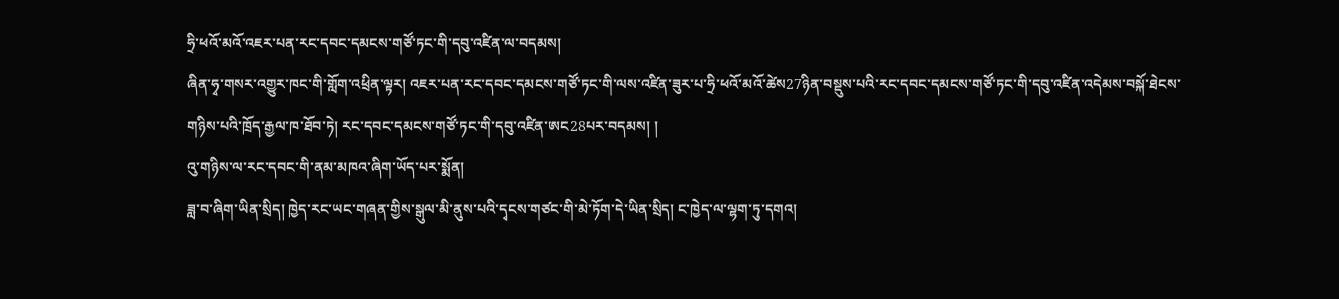ཧྲི་ཕའོ་མའོ་འཇར་པན་རང་དབང་དམངས་གཙོ་ཏང་གི་དབུ་འཛིན་ལ་བདམས།
ཞིན་ཧྭ་གསར་འགྱུར་ཁང་གི་གློག་འཕྲིན་ལྟར། འཇར་པན་རང་དབང་དམངས་གཙོ་ཏང་གི་ལས་འཛིན་ཟུར་པ་ཧྲི་ཕའོ་མའོ་ཚེས27ཉིན་བསྡུས་པའི་རང་དབང་དམངས་གཙོ་ཏང་གི་དབུ་འཛིན་འདེམས་བསྐོ་ཐེངས་གཉིས་པའི་ཁྲོད་རྒྱལ་ཁ་ཐོབ་ཏེ། རང་དབང་དམངས་གཙོ་ཏང་གི་དབུ་འཛིན་ཨང28པར་བདམས། །
འུ་གཉིས་ལ་རང་དབང་གི་ནམ་མཁའ་ཞིག་ཡོད་པར་སྨོན།
ཟླ་བ་ཞིག་ཡིན་སྲིད། ཁྱེད་རང་ཡང་གཞན་གྱིས་སྒུལ་མི་ནུས་པའི་དྭངས་གཙང་གི་མེ་ཏོག་དེ་ཡིན་སྲིད། ང་ཁྱེད་ལ་ལྷག་ཏུ་དགའ།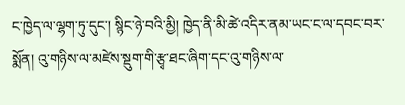ང་ཁྱེད་ལ་ལྷག་ཏུ་དུང་། སྙིང་ཉེ་བའི་མྱི། ཁྱེད་ནི་མི་ཚེ་འདིར་ནམ་ཡང་ང་ལ་དབང་བར་སྨོན། འུ་གཉིས་ལ་མཛེས་སྡུག་གི་རྩྭ་ཐང་ཞིག་དང་འུ་གཉིས་ལ་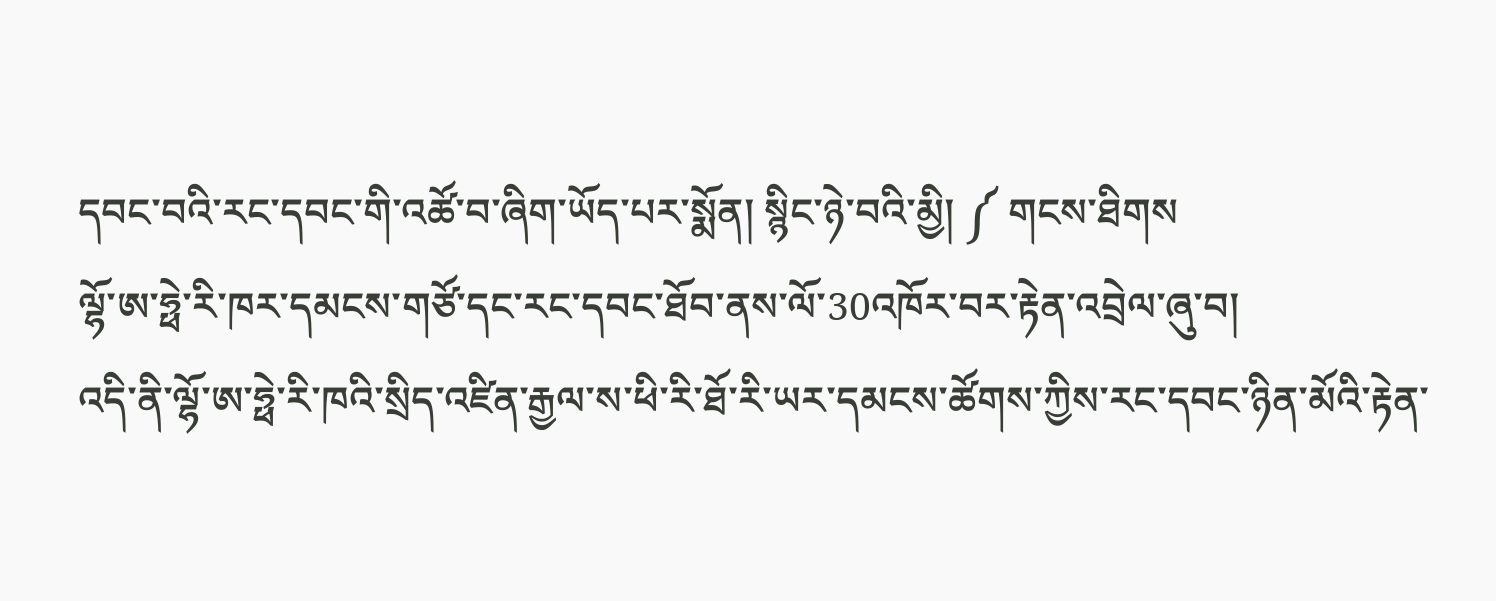དབང་བའི་རང་དབང་གི་འཚོ་བ་ཞིག་ཡོད་པར་སྨོན། སྙིང་ཉེ་བའི་མྱི། ༼ གངས་ཐིགས
ལྷོ་ཨ་ཧྥེ་རི་ཁར་དམངས་གཙོ་དང་རང་དབང་ཐོབ་ནས་ལོ་30འཁོར་བར་རྟེན་འབྲེལ་ཞུ་བ།
འདི་ནི་ལྷོ་ཨ་ཧྥེ་རི་ཁའི་སྲིད་འཛིན་རྒྱལ་ས་ཕི་རི་ཐོ་རི་ཡར་དམངས་ཚོགས་ཀྱིས་རང་དབང་ཉིན་མོའི་རྟེན་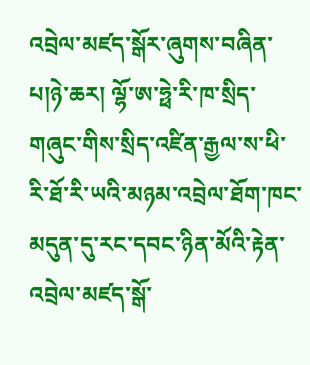འབྲེལ་མཛད་སྒོར་ཞུགས་བཞིན་པ།ཉེ་ཆར། ལྷོ་ཨ་ཧྥེ་རི་ཁ་སྲིད་གཞུང་གིས་སྲིད་འཛིན་རྒྱལ་ས་ཕི་རི་ཐོ་རི་ཡའི་མཉམ་འབྲེལ་ཐོག་ཁང་མདུན་དུ་རང་དབང་ཉིན་མོའི་རྟེན་འབྲེལ་མཛད་སྒོ་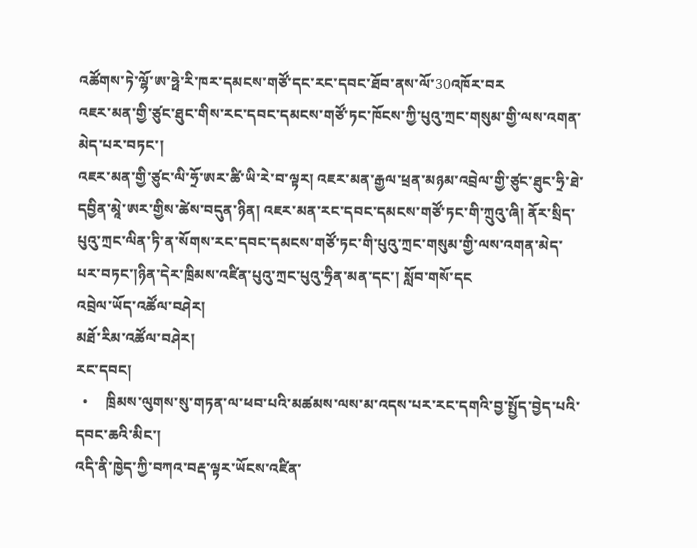འཚོགས་ཏེ་ལྷོ་ཨ་ཧྥེ་རི་ཁར་དམངས་གཙོ་དང་རང་དབང་ཐོབ་ནས་ལོ་30འཁོར་བར
འཇར་མན་གྱི་ཙུང་ཐུང་གིས་རང་དབང་དམངས་གཙོ་ཏང་ཁོངས་ཀྱི་པུའུ་ཀྲང་གསུམ་གྱི་ལས་འགན་མེད་པར་བཏང་།
འཇར་མན་གྱི་ཙུང་ལི་ཧྲོ་ཨར་ཚི་ཡི་རེ་བ་ལྟར། འཇར་མན་རྒྱལ་ཕྲན་མཉམ་འབྲེལ་གྱི་ཙུང་ཐུང་ཧྲི་ཐེ་དབྱིན་མཱེ་ཨར་གྱིས་ཚེས་བདུན་ཉིན། འཇར་མན་རང་དབང་དམངས་གཙོ་ཏང་གི་ཀྲུའུ་ཞི། ནོར་སྲིད་པུའུ་ཀྲང་ལིན་ཏི་ན་སོགས་རང་དབང་དམངས་གཙོ་ཏང་གི་པུའུ་ཀྲང་གསུམ་གྱི་ལས་འགན་མེད་པར་བཏང་།ཉིན་དེར་ཁྲིམས་འཛིན་པུའུ་ཀྲང་པུའུ་ཧྲིན་མན་དང་། སློབ་གསོ་དང
འབྲེལ་ཡོད་འཚོལ་བཤེར།
མཐོ་རིམ་འཚོལ་བཤེར།
རང་དབང།
  •     ཁྲིམས་ལུགས་སུ་གཏན་ལ་ཕབ་པའི་མཚམས་ལས་མ་འདས་པར་རང་དགའི་བྱ་སྤྱོད་བྱེད་པའི་དབང་ཆའི་མིང་།
འདི་ནི་ཁྱེད་ཀྱི་བཀའ་བརྡ་ལྟར་ཡོངས་འཛིན་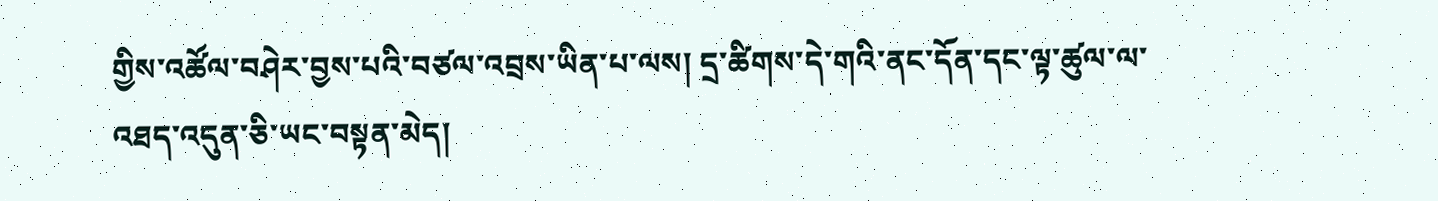གྱིས་འཚོལ་བཤེར་བྱས་པའི་བཙལ་འབྲས་ཡིན་པ་ལས། དྲ་ཚིགས་དེ་གའི་ནང་དོན་དང་ལྟ་ཚུལ་ལ་འཐད་འདུན་ཅི་ཡང་བསྟན་མེད།